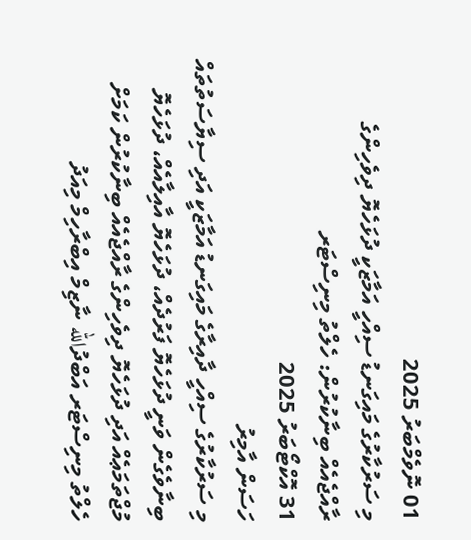01 ނޮވެމްބަރު 2025
މި ސަރުކާރުގެ މައިގަނޑު ސިއްހީ އަމާޒަކީ ދުޅަހެޔޮ ދިވެހިންގެ ރާއްޖެއެއް ބިނާކުރުން: ހެލްތު މިނިސްޓަރ
31 އޮކްޓޯބަރު 2025
ހަސަން އާމިރު
މި ސަރުކާރުގެ ސިއްހީ ދާއިރާގެ މައިގަނޑު އަމާޒަކީ އަދި ސިޔާސަތުތައް ބިނާވެގެން ވަނީ ދުޅަހެޔޮ ފަރުދެއް، ދުޅަހެޔޮ އާއިލާއެއް، ދުޅަހެޔޮ މުޖްތަމަޢެއް އަދި ދުޅަހެޔޮ ދިވެހިންގެ ރާއްޖެއެއް ބިނާކުރުން ކަމަށް ހެލްތު މިނިސްޓަރ އަބްދުالله ނާޒިމް އިބްރާހިމް މިއަދު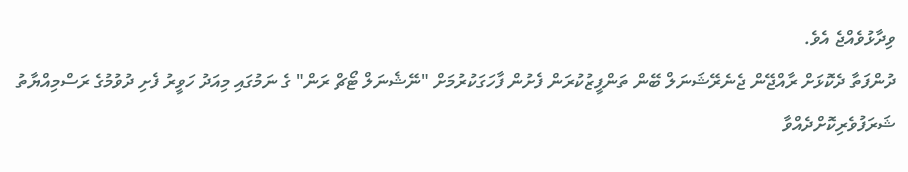ވިދާޅުވެއްޖެ އެވެ.
ދުންފަތާ ދެކޮޅަށް ރާއްޖޭން ޖެނެރޭޝަނަލް ބޭން ތަންފީޒުކުރަން ފެށުން ފާހަގަކުރުމަށް "ނޭޝެނަލް ޓޯޗް ރަން" ގެ ނަމުގައި މިއަދު ހަވީރު ފެށި ދުވުމުގެ ރަސްމިއްޔާތު ޝަރަފުވެރިކޮށްދެއްވާ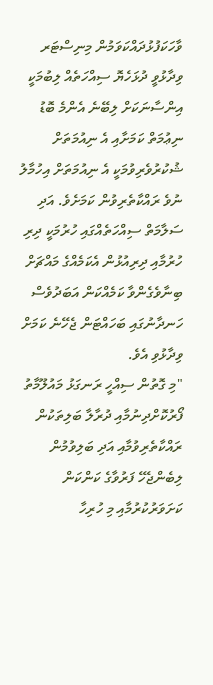ވާހަކަފުޅުދައްކަވަމުން މިނިސްޓަރ ވިދާޅުވީ ދުޅަހެޔޮ ސިއްހަތެއް ލިބުމަކީ އިންސާނަކަށް ލިބޭނެ އެންމެ ބޮޑު ނިޢުމަތް ކަމަށާއި އެ ނިއުމަތަށް ޝުކުރުވެރިވުމަކީ އެ ނިއުމަތަށް އިހުމާލު ނުވެ ރައްކާތެރިވުން ކަމަށެވެ. އަދި ސަލާމަތް ސިއްހަތެއްގައި ހުރުމަކީ ދިރި ހުރުމާއި ދިރިއުޅުން އެކަމެއްގެ މައްޗަށް ބިނާވެގެންވާ ކަމެއްކަން އަބަދުވެސް ހަނދާނުގައި ބަހައްޓަން ޖެހޭނެ ކަމަށް ވިދާޅުވި އެވެ.
"މި ގޮތުން ސިއްހީ ރަނގަޅު މައުލޫމާތު ފޯރުކޮށްދިނުމާއި ދުރާލާ ބަލިތަކުން ރައްކާތެރިވުމާއި އަދި ބަލިވުމުން ލިބެންޖެހޭ ފަރުވާގެ ކަންކަން ކަށަވަރުކުރުމާއި މި ހުރިހާ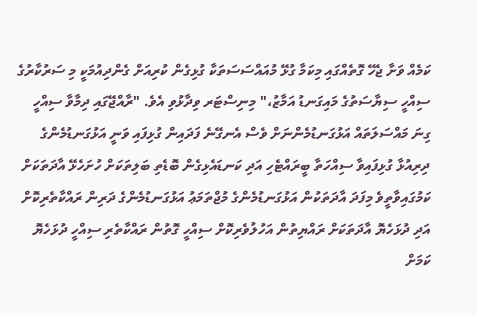ކަމެއް ވަށާ ޖެހޭ ގޮތެއްގައި މިކަމާ ގުޅޭ މުއައްސަސަތަކާ ގުޅިގެން ކުރިއަށް ގެންދިއުމަކީ މި ސަރުކާރުގެ ސިއްހީ ސިޔާސަތުގެ މައިގަނޑު އަމާޒު،" މިނިސްޓަރ ވިދާޅުވި އެވެ. "ރާއްޖޭގައި ދިމާވާ ސިއްހީ ގިނަ މައްސަލަތައް އަޅުގަނޑުމެންނަށް ވެސް އެނގޭނެ ފަދައިން ގުޅިފައި ވަނީ އަޅުގަނޑުމެންގެ ދިރިއުޅާ ގުޅިފައިވާ ސިއްހަތާ ބީރައްޓެހި އަދި ކަނޑައެޅިގެން ބޮޑެތި ބަލިތަކަށް ހުށަހެޅޭ އާދަތަކަށް ކަމުގައިވާތީވެ މިފަދަ އާދަތަކުން އަޅުގަނޑުމެންގެ މުޖްތަމަޢު އަޅުގަނޑުމެންގެ ދަރިން ރައްކާތެރިކޮށް އަދި ދުޅަހެޔޮ އާދަތަކަށް ރައްޔިތުން އަހުލުވެރިކޮށް ސިއްހީ ގޮތުން ރައްކާތެރި ސިއްހީ ދުޅަހެޔޮ ކަމަށް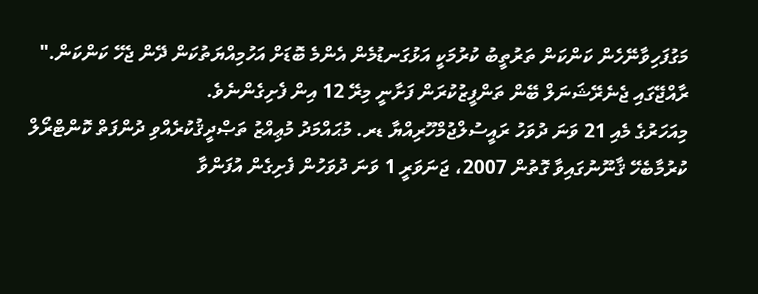މަގުފަހިވާނޭހެން ކަންކަން ތަރުތީބު ކުރުމަކީ އަޅުގަނޑުމެން އެންމެ ބޮޑަށް އަހުމިއްޔަތުކަން ދޭން ޖެހޭ ކަންކަން."
ރާއްޖޭގައި ޖެނެރޭޝަނަލް ބޭން ތަންފީޒުކުރަން ފަށާނީ މިރޭ 12 އިން ފެށިގެންނެވެ.
މިއަހަރުގެ މެއި 21 ވަނަ ދުވަހު ރައީސުލްޖުމްހޫރިއްޔާ ޑރ. މުޙައްމަދު މުޢިއްޒު ތަޞްދީޤުކުރެއްވި ދުންފަތް ކޮންޓްރޯލް ކުރުމާބެހޭ ޤާނޫނުގައިވާ ގޮތުން 2007، ޖަނަވަރީ 1 ވަނަ ދުވަހުން ފެށިގެން އުފަންވާ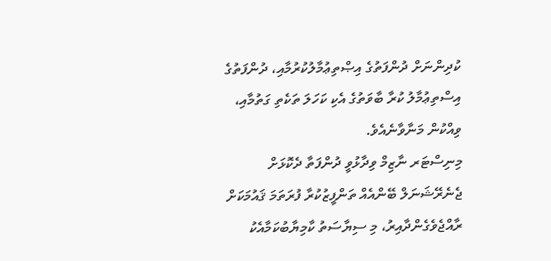ކުދިންނަށް ދުންފަތުގެ އިޞްތިޢުމާލުކުރުމާއި، ދުންފަތުގެ އިސްތިޢުމާލު ކުރާ ބާވަތުގެ އެކި ކަހަލަ ތަކެތި ގަތުމާއި، ވިއްކުން މަނާވާނެއެވެ.
މިނިސްޓަރ ނާޒިމް ވިދާޅުވީ ދުންފަތާ ދެކޮޅަށް ޖެނެރޭޝަނަލް ބޭންއެއް ތަންފީޒުކުރާ ފުރަތަމަ ޤައުމަކަށް ރާއްޖެވެގެންދާއިރު، މި ސިޔާސަތު ކާމިޔާބުކަމާއެކު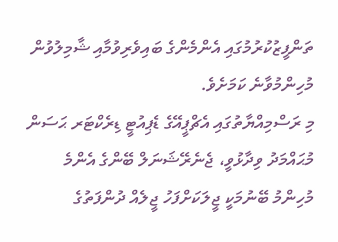ތަންފީޒުކުރުމުގައި އެންމެންގެ ބައިވެރިވުމާއި ޝާމިލުވުން މުހިންމުވާނެ ކަމަށެވެ.
މި ރަސްމިއްޔާތުގައި އެޗްޕީއޭގެ ޑެޕިއުޓީ ޑިރެކްޓަރ ޙަސަން މުޙައްމަދު ވިދާޅުވީ، ޖެނެރޭޝަނަލް ބޭންގެ އެންމެ މުހިންމު ބޭނުމަކީ ޖީލަކަށްފަހު ޖީލެއް ދުންފަތުގެ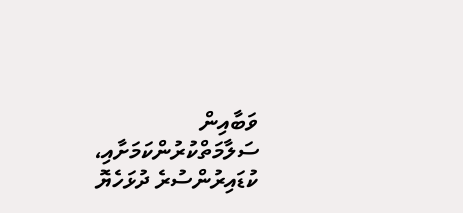ވަބާއިން ސަލާމަތްކުރުންކަމަށާއި، ކުޑައިރުންސުރެ ދުޅަހެޔޮ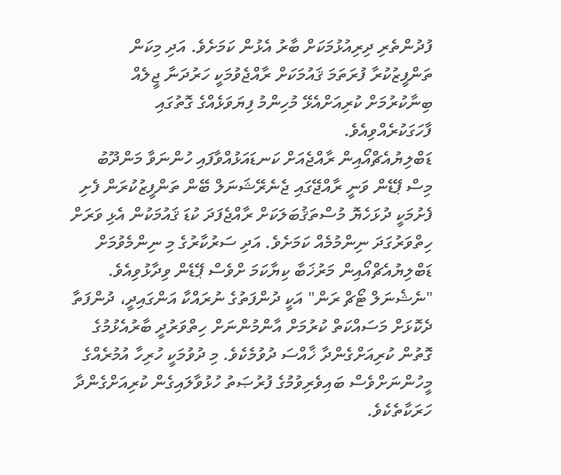ފުދުންތެރި ދިރިއުޅުމަކަށް ބާރު އެޅުން ކަމަށެވެ. އަދި މިކަން ތަންފީޒުކުރާ ފުރަތަމަ ޤައުމަކަށް ރާއްޖެވުމަކީ ހަރުދަނާ ޖީލެއް ބިނާކުރުމަށް ކުރިއަށްއެޅޭ މުހިންމު ފިޔަވަޅެއްގެ ގޮތުގައި ފާހަގަކުރެއްވިއެވެ.
ޑަބްލިޔުއެޗްއޯއިން ރާއްޖެއަށް ކަނޑައަޅުއްވާފައި ހުންނަވާ މަންދޫބު މިސް ޕޭޑެން ވަނީ ރާއްޖޭގައި ޖެނެރޭޝަނަލް ބޭން ތަންފީޒުކުރަން ފެށި ފެށުމަކީ ދުޅަހެޔޮ މުސްތަޤުބަލަކަށް ރާއްޖެފަދަ ކުޑަ ޤައުމަކުން އެޅި ވަރަށް ހިތްވަރުގަދަ ނިންމުމެއް ކަމަށެވެ. އަދި ސަރުކާރުގެ މި ނިންމެވުމަށް ޑަބްލިޔުއެޗްއޯއިން މަރުޚަބާ ކިޔާކަމަ ށްވެސް ޕޭޑެން ވިދާޅުވިއެވެ.
"ނެޝެނަލް ޓޯޗް ރަން" އަކީ ދުންފަތުގެ ނުރައްކާ އަންގައިދީ، ދުންފަތާ ދެކޮޅަށް މަސައްކަތް ކުރުމަށް އާންމުންނަށް ހިތްވަރުދީ ބާރުއެޅުމުގެ ގޮތުން ކުރިއަށްގެންދާ ޚާއްސަ ދުވުމެކެވެ. މި ދުވުމަކީ ހުރިހާ އުމުރެއްގެ މީހުންނަށްވެސް ބައިވެރިވުމުގެ ފުރުޞަތު ހުޅުވާލައިގެން ކުރިއަށްގެންދާ ހަރަކާތެކެވެ.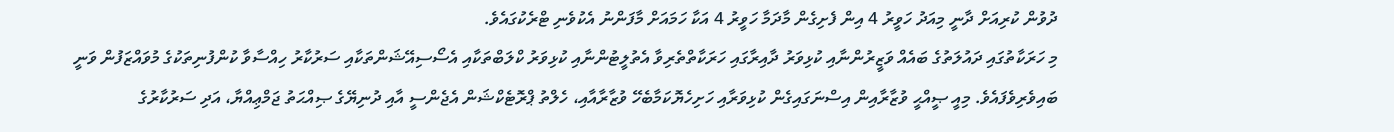ދުވުން ކުރިއަށް ދާނީ މިއަދު ހަވީރު 4 އިން ފެށިގެން މާދަމާ ހަވީރު 4 އަކާ ހަމައަށް މާފަންނު އެކުވެނި ޓްރެކުގައެވެ.
މި ހަރަކާތުގައި ދައުލަތުގެ ބައެއް ވަޒީރުންނާއި ކުޅިވަރު ދާއިރާގައި ހަރަކާތްތެރިވާ އެތުލީޓުންނާއި ކުޅިވަރު ކްލަބްތަކާއި އެސޯސިއޭޝަންތަކާއި ސަރުކާރު ހިއްސާވާ ކުންފުނިތަކުގެ މުވައްޒަފުން ވަނީ ބައިވެރިވެފައެވެ. މިއީ ޞީއްޙީ ވުޒާރާއިން އިސްނަގައިގެން ކުޅިވަރާއި ހަށިހެޔޮކަމާބެހޭ ވުޒާރާއާއި، ހެލްތު ޕްރޮޓެކްޝަން އެޖެންސީ އާއި ދުނިޔޭގެ ޞިއްޙަތު ޖަމްޢިއްޔާ، އަދި ސަރުކާރުގެ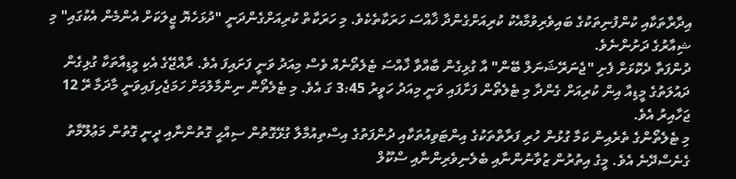އިދާރާތަކާއި ކުންފުނިތަކުގެ ބައިވެރިވުމާއެކު ކުރިއަށްގެންދާ ޚާއްސަ ހަރަކާތެކެވެ. މި ހަރަކާތް ކުރިއަށްގެންދަނީ "ދުޅަހެޔޮ ޖީލަކަށް އެންމެން އެކުގައި" މި ޝިއާރުގެ ދަށުންނެވެ.
ދުންފަތާ ދެކޮޅަށް ފެށި "ޖެނަރޭޝަނަލް ބޭން" އާ ގުޅިގެން ބާއްވާ ޚާއްސަ ޓެލެތޯނެއް ވެސް މިއަދު ވަނީ ފަށައިފަ އެވެ. ރާއްޖޭގެ އެކި މީޑިއާތަކާ ގުޅިގެން ދައުލަތުގެ މީޑިއާ އިން ކުރިއަށް ގެންދާ މި ޓެލެތޯން ފަށާފައި ވަނީ މިއަދު ހަވީރު 3:45 ގަ އެވެ. މި ޓެލެތޯން ނިންމާލުމަށް ހަމަޖެހިފައިވަނީ މާދަމާ ރޭ 12 ޖަހާއިރު އެވެ.
މި ޓެލެތޯންގެ ތެރެއިން ކަމާ ގުޅުން ހުރި ފަރާތްތަކުގެ އިންޓަވިއުތަކާއި ދުންފަތުގެ އިސްތިއުމާލާ ގުޅޭގޮތުން ސިއްޙީ ގޮތުންނާއި ދީނީ ގޮތުން މަޢުލޫމާތު ގެނެސްދޭނެ އެވެ. މީގެ އިތުރުން ޒުވާނުންނާއި ބެލެނިވެރިންނާއި ސްކޫލް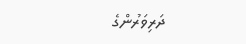ދަރިވަރުންގެ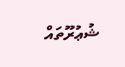ޝުޢުރޫތައް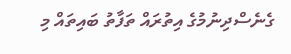ގެނެސްދިނުމުގެ އިތުރައް ތަފާތު ބައިތައް މި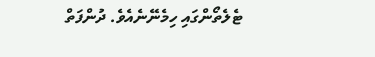ޓެލެތޯންގައި ހިމެނޭނެއެވެ. ދުންފަތް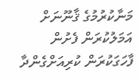މަނާކުރުމުގެ ޤާނޫނަށް އަމަލުކުރަން ފެށުން ފާހަގަކުރަން ކުރިއަށްގެންދާ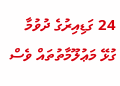24 ގަޑިއިރުގެ ދުވުމާ ގުޅޭ މަޢުލޫމާތުތައް ވެސް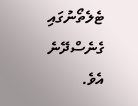ޓެލެތޯނުގައި ގެނެސްދޭނެ އެވެ.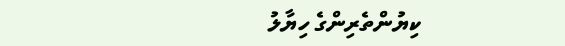ކިޔުންތެރިންގެ ހިޔާލު